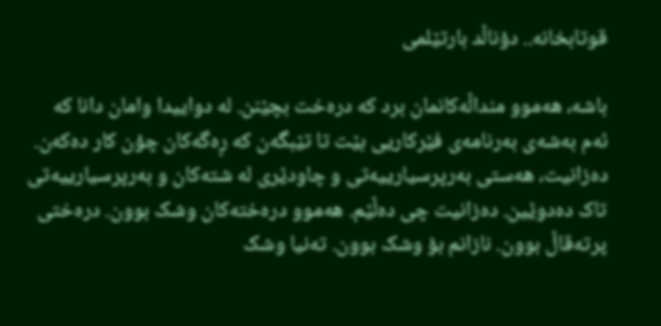قوتابخانە.. دۆناڵد بارتێلمی

باشە، هەموو منداڵەکانمان برد کە درەخت بچێنن. لە دواییدا وامان دانا کە ئەم بەشەی بەرنامەی فێرکاریی بێت تا تێبگەن کە ڕەگەکان چۆن کار دەکەن. دەزانیت، هەستی بەرپرسیارییەتی و چاودێری لە شتەکان و بەرپرسیارییەتی تاک دەدوێین. دەزانیت چی دەڵێم. هەموو درەختەکان وشک بوون. درەختی پرتەقاڵ بوون. نازانم بۆ وشک بوون. تەنیا وشک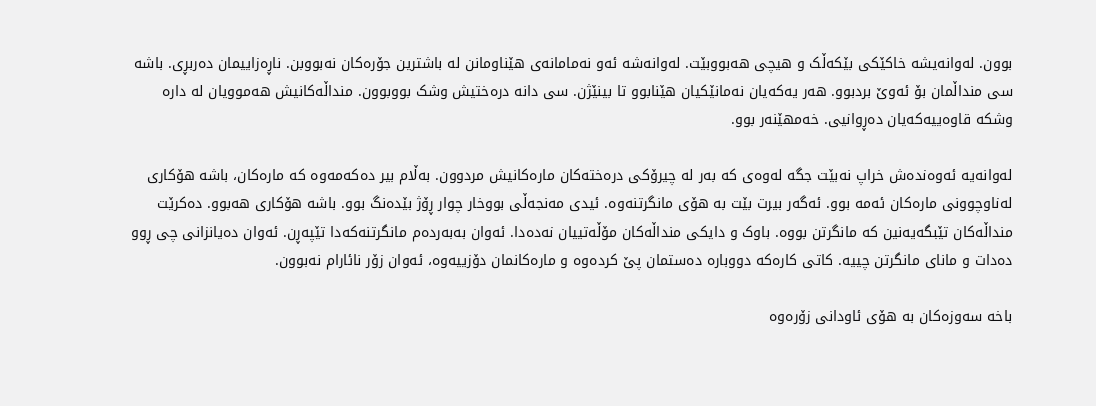بوون. لەوانەیشە خاکێکی بێکەڵک و هیچی هەبووبێت. لەوانەشە ئەو نەمامانەی هێناومانن لە باشترین جۆرەکان نەبووبن. ناڕەزاییمان دەربڕی. باشە سی منداڵمان بۆ ئەوێ بردبوو. هەر یەکەیان نەمانێکیان هێنابوو تا بینێژن. سی دانە درەختیش وشک بووبوون. منداڵەکانیش هەموویان لە دارە وشکە قاوەییەکەیان دەڕوانیی. خەمهێنەر بوو.

لەوانەیە ئەوەندەش خراپ نەبێت جگە لەوەی کە بەر لە چیرۆکی درەختەکان مارەکانیش مردوون. بەڵام بیر دەکەمەوە کە مارەکان، باشە هۆکاری لەناوچوونی مارەکان ئەمە بوو. ئەگەر بیرت بێت بە هۆی مانگرتنەوە. ئیدی مەنجەڵی بووخار چوار ڕۆژ بێدەنگ بوو. باشە هۆکاری هەبوو. دەکرێت منداڵەکان تێبگەیەنین کە مانگرتن بووە. باوک و دایکی منداڵەکان مۆڵەتییان نەدەدا. ئەوان بەبەردەم مانگرتنەکەدا تێپەڕن. ئەوان دەیانزانی چی ڕوو دەدات و مانای مانگرتن چییە. کاتی کارەکە دووبارە دەستمان پێ کردەوە و مارەکانمان دۆزییەوە، ئەوان زۆر نائارام نەبوون.

باخە سەوزەکان بە هۆی ئاودانی زۆرەوە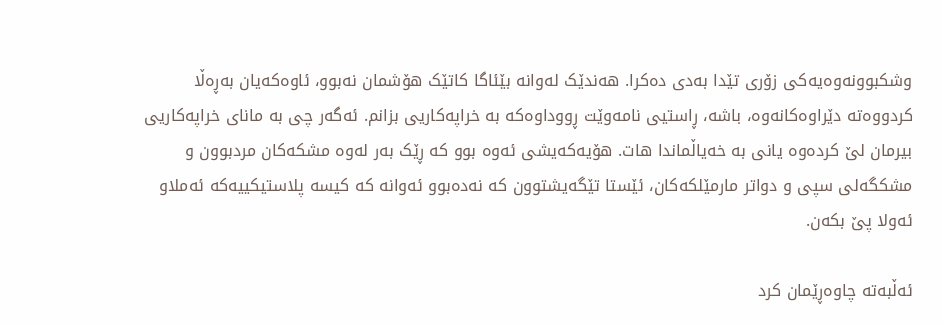وشکبوونەوەیەکی زۆری تێدا بەدی دەکرا. هەندێک لەوانە بێئاگا کاتێک هۆشمان نەبوو، ئاوەکەیان بەڕەڵا کردووەتە دێراوەکانەوە، باشە، ڕاستیی نامەوێت ڕووداوەکە بە خراپەکاریی بزانم. ئەگەر چی بە مانای خراپەکاریی بیرمان لێ کردەوە یانی بە خەیاڵماندا هات. هۆیەکەیشی ئەوە بوو کە ڕێک بەر لەوە مشکەکان مردبوون و مشکگەلی سپی و دواتر مارمێلکەکان، ئێستا تێگەیشتوون کە نەدەبوو ئەوانە کە کیسە پلاستیکییەکە ئەملاو ئەولا پێ بکەن.

ئەڵبەتە چاوەڕێمان کرد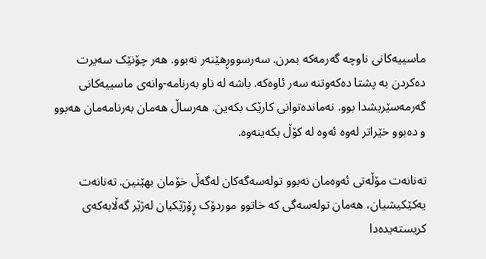ماسییەکانی ناوچە گەرمەکە بمرن. سەرسووڕهێنەر نەبوو. هەر چۆنێک سەیرت دەکردن بە پشتا دەکەوتنە سەر ئاوەکە. باشە لە ناو بەرنامە-وانەی ماسییەکانی گەرمەسێریشدا بوو. نەماندەتوانی کارێک بکەین. هەرساڵ هەمان بەرنامەمان هەبوو و دەبوو خێراتر لەوە ئەوە لە کۆڵ بکەینەوە.

تەنانەت مۆڵەتی ئەوەمان نەبوو تولەسەگەکان لەگەڵ خۆمان بهێنین. تەنانەت یەکێکیشیان، هەمان تولەسەگی کە خاتوو موردۆک ڕۆژێکیان لەژێر گەڵابەکەی کریستەیدەدا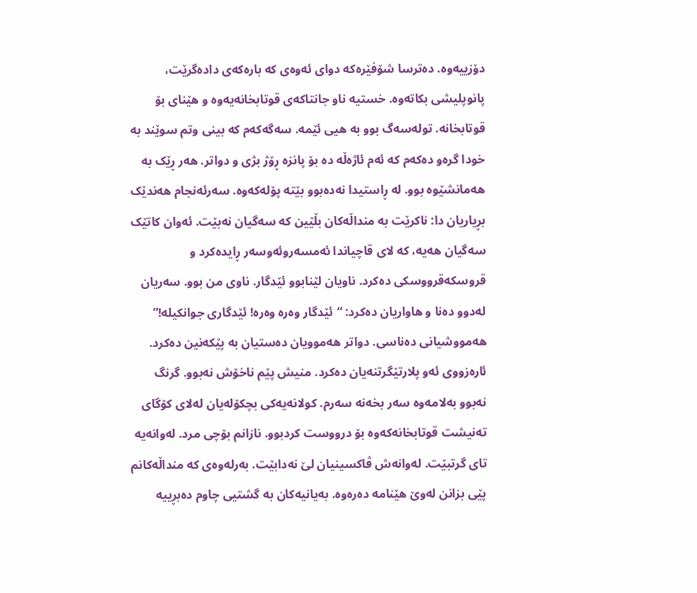دۆزییەوە. دەترسا شۆفێرەکە دوای ئەوەی کە بارەکەی دادەگرێت، پانوپلیشی بکاتەوە. خستیە ناو جانتاکەی قوتابخانەیەوە و هێنای بۆ قوتابخانە. تولەسەگ بوو بە هیی ئێمە. سەگەکەم کە بینی وتم سوێند بە خودا گرەو دەکەم کە ئەم ئاژەڵە دە بۆ پانزە ڕۆژ بژی و دواتر. هەر ڕێک بە هەمانشێوە بوو. لە ڕاستیدا نەدەبوو بێتە پۆلەکەوە. سەرئەنجام هەندێک بڕیاریان دا: ناکرێت بە منداڵەکان بڵێین کە سەگیان نەبێت. ئەوان کاتێک سەگیان هەیە، کە لای قاچیاندا ئەمسەروئەوسەر ڕایدەکرد و قروسکەقرووسکی دەکرد. ناویان لێنابوو ئێدگار. ناوی من بوو. سەریان لەدوو دەنا و هاواریان دەکرد: “ئێدگار وەرە وەرە! ئێدگاری جوانکیلە!” هەمووشیانی دەناسی. دواتر هەموویان دەستیان بە پێکەنین دەکرد. ئارەزووی ئەو پلارتێگرتنەیان دەکرد. منیش پێم ناخۆش نەبوو. گرنگ نەبوو بەلامەوە سەر بخەنە سەرم. کولانەیەکی بچکۆلەیان لەلای کۆگای تەنیشت قوتابخانەکەوە بۆ درووست کردبوو. نازانم بۆچی مرد. لەوانەیە تای گرتبێت. لەوانەش ڤاکسینیان لێ نەدابێت. بەرلەوەی کە منداڵەکانم پێی بزانن لەوێ هێنامە دەرەوە. بەیانیەکان بە گشتیی چاوم دەبڕییە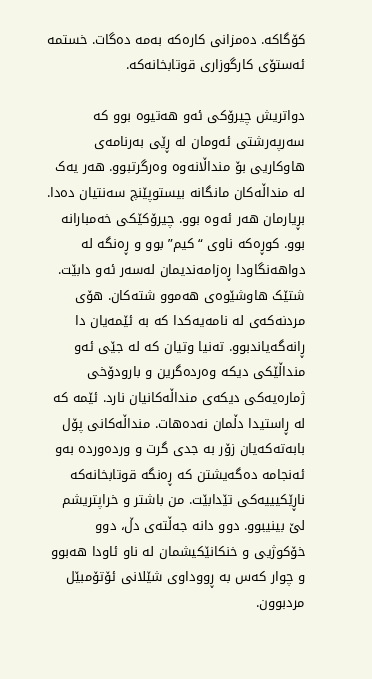کۆگاکە. دەمزانی کارەکە بەمە دەگات. خستمە ئەستۆی کارگوزاری قوتابخانەکە.

دواتریش چیرۆکی ئەو هەتیوە بوو کە سەرپەرشتی ئەومان لە ڕێی بەرنامەی هاوکاریی بۆ منداڵانەوە وەرگرتبوو. هەر یەک لە منداڵەکان مانگانە بیستوپێنچ سەنتیان دەدا. بڕیارمان هەر ئەوە بوو. چیرۆکێکی خەمبارانە بوو. کوڕەکە ناوی “کیم” بوو و ڕەنگە لە دواهەنگاودا ڕەزامەندیمان لەسەر ئەو دابێت. شتێک هاوشێوەی هەموو شتەکان. هۆی مردنەکەی لە نامەیەکدا کە بە ئێمەیان دا ڕانەگەیاندبوو. تەنیا وتیان کە لە جێی ئەو منداڵێکی دیکە وەردەگرین و بارودۆخی ژمارەیەکی دیکەی منداڵەکانیان نارد. ئێمە کە لە ڕاستیدا دڵمان نەدەهات. منداڵەکانی پۆل بابەتەکەیان زۆر بە جدی گرت و وردەوردە بەو ئەنجامە دەگەیشتن کە ڕەنگە قوتابخانەکە ناڕێکیییەکی تێدابێت. من باشتر و خراپتریشم لێ بینیبوو. دوو دانە جەڵتەی دڵ، دوو خۆکوژیی و خنکانێکیشمان لە ناو ئاودا هەبوو و چوار کەس بە ڕووداوی شێلانی ئۆتۆمبێل مردبوون.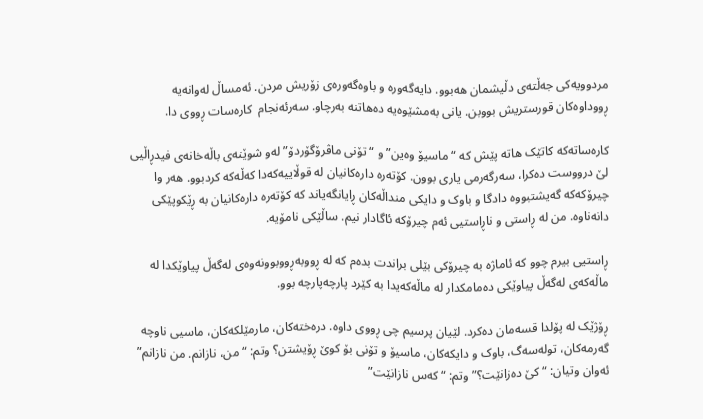مردوویەکی جەڵتەی دڵیشمان هەبوو. دایەگەورە و باوەگەورەی زۆریش مردن. ئەمساڵ لەوانەیە ڕووداوەکان قورستریش بووبن. یانی بەمشێوەیە دەهاتنە بەرچاو. سەرئەنجام  کارەسات ڕووی دا.

کارەساتەکە کاتێک هاتە پێش کە “ماسیۆ وەین” و “تۆنی ماڤرۆگۆردۆ” لەو شوێنەی باڵەخانەی فیدڕاڵیی لێ درووست دەکرا، سەرگەرمی یاری بوون. کۆتەرە دارەکانیان لە قوڵاییەکەدا کەڵەکە کردبوو. هەر وا چیرۆکەکە گەیشتبووە دادگا و باوک و دایکی منداڵەکان ڕایانگەیاند کە کۆتەرە دارەکانیان بە ڕێکوپێکی دانەناوە. من لە ڕاستی و ناڕاستیی ئەم چیرۆکە ئاگادار نیم. ساڵێکی نامۆیە.

ڕاستیی بیرم چوو کە ئاماژە بە چیرۆکی بێلی براندت بدەم کە لە ڕووبەڕووبوونەوەی لەگەڵ پیاوێکدا لە ماڵەکەی لەگەڵ پیاوێکی دەمامکدار لە ماڵەکەیدا بە کێرد پارچەپارچە بوو.

ڕۆژێک لە پۆلدا قسەمان دەکرد. لێیان پرسیم چی ڕووی داوە. درەختەکان، مارمێلکەکان، ماسیی ناوچە گەرمەکان، تولەسەگ، باوک و دایکەکان، ماسیۆ و تۆنی بۆ کوێ ڕۆیشتن؟ وتم: “من، نازانم. من نازانم” ئەوان وتیان: “کێ دەزانێت؟” وتم: “کەس نازانێت”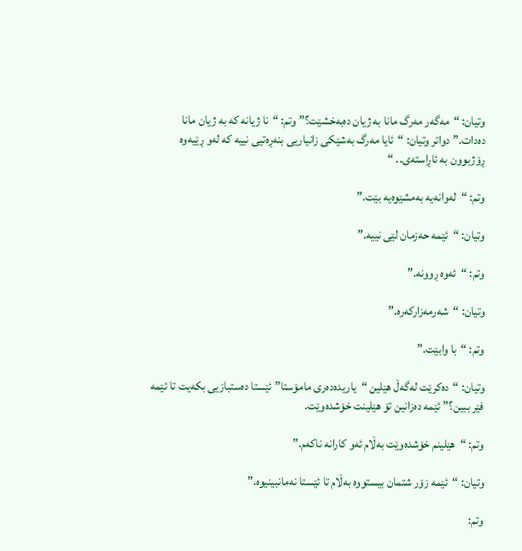وتیان: “مەگەر مەرگ مانا بە ژیان دەبەخشێت؟” وتم: “نا ژیانە کە بە ژیان مانا دەدات.” دواتر وتیان: “ئایا مەرگ بەشێکی زانیاریی بنەڕەتیی نییە کە لەو ڕێیەوە ڕۆژبوون بە ئاڕاستەی.. “

وتم: “لەوانەیە بەمشێوەیە بێت.”

وتیان: “ئێمە حەزمان لێی نییە.”

وتم: “ئەوە ڕوونە.”

وتیان: “شەرمەزارکەرە.”

وتم: “با وابێت.”

وتیان: “دەکرێت لەگەڵ هێلین “یاریدەدەری مامۆستا” ئێستا دەستبازیی بکەیت تا ئێمە فێر ببین؟” ئێمە دەزانین تۆ هێلینت خۆشدەوێت.

وتم: “هێلینم خۆشدەوێت بەڵام ئەو کارانە ناکەم.”

وتیان: “ئێمە زۆر شتمان بیستووە بەڵام تا ئێستا نەمانبینیوە.”

وتم: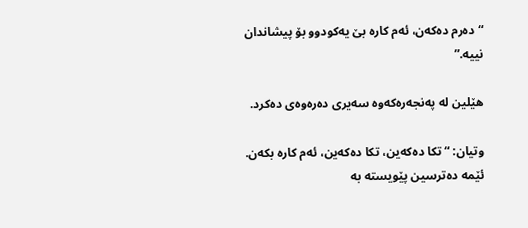“دەرم دەکەن، ئەم کارە بێ یەکودوو بۆ پیشاندان نییە.”

هێلین لە پەنجەرەکەوە سەیری دەرەوەی دەکرد.

وتیان: “تکا دەکەین، تکا دەکەین، ئەم کارە بکەن. ئێمە دەترسین پێویستە بە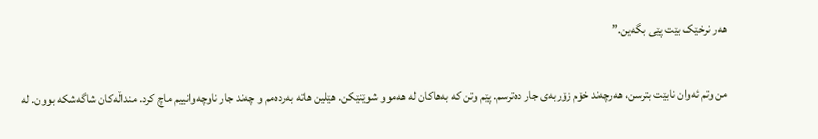هەر نرخێک بێت پێی بگەین.”

من وتم ئەوان نابێت بترسن، هەرچەند خۆم زۆربەی جار دەترسم. پێم وتن کە بەهاکان لە هەموو شوێنێکن. هێلین هاتە بەردەمم و چەند جار ناوچەوانییم ماچ کرد. منداڵەکان شاگەشکە بوون. لە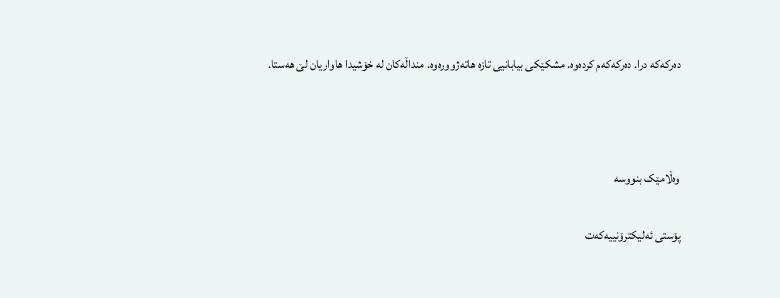دەرکەکە درا. دەرکەکەم کردەوە. مشکێکی بیابانیی تازە هاتەژوورەوە. منداڵەکان لە خۆشیدا هاواریان لێ هەستا.



وەڵامێک بنووسە

پۆستی ئەلیکترۆنییەکەت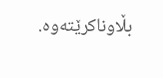بڵاوناکرێتەوە.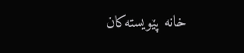خانە پێویستەکان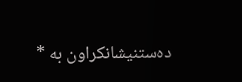دەستنیشانکراون بە *